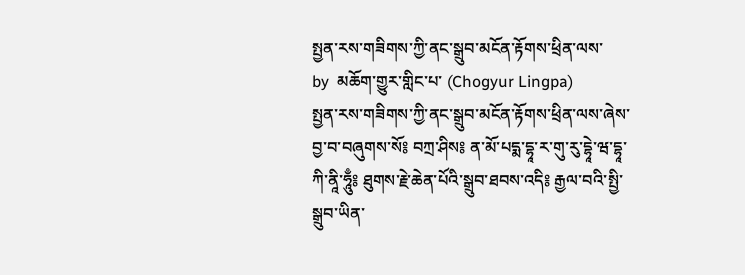སྤྱན་རས་གཟིགས་ཀྱི་ནང་སྒྲུབ་མངོན་རྟོགས་ཕྲིན་ལས་
by  མཆོག་གྱུར་གླིང་པ་ (Chogyur Lingpa)
སྤྱན་རས་གཟིགས་ཀྱི་ནང་སྒྲུབ་མངོན་རྟོགས་ཕྲིན་ལས་ཞེས་བྱ་བ་བཞུགས་སོ༔ བཀྲ་ཤིས༔ ན་མོ་པདྨ་དྷཱ་ར་གུ་རུ་དྷཱེ་ཝ་དྷཱ་ཀི་ནཱི་ཧཱུྃ༔ ཐུགས་རྗེ་ཆེན་པོའི་སྒྲུབ་ཐབས་འདི༔ རྒྱལ་བའི་སྤྱི་སྒྲུབ་ཡིན་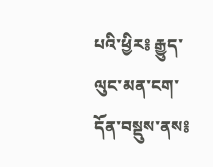པའི་ཕྱིར༔ རྒྱུད་ལུང་མན་ངག་དོན་བསྡུས་ནས༔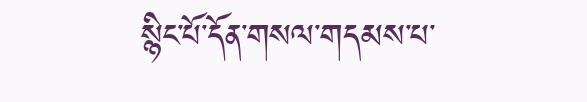སྙིང་པོ་དོན་གསལ་གདམས་པ་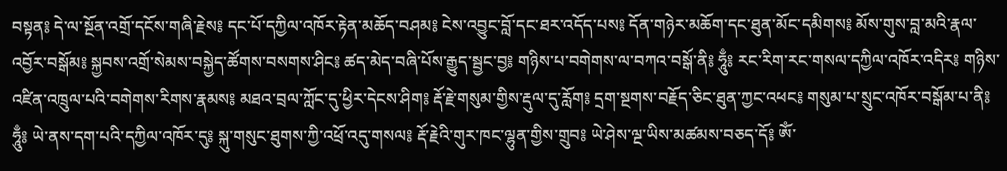བསྟན༔ དེ་ལ་སྔོན་འགྲོ་དངོས་གཞི་རྗེས༔ དང་པོ་དཀྱིལ་འཁོར་རྟེན་མཆོད་བཤམ༔ ངེས་འབྱུང་བློ་དང་ཐར་འདོད་པས༔ དོན་གཉེར་མཆོག་དང་ཐུན་མོང་དམིགས༔ མོས་གུས་བླ་མའི་རྣལ་འབྱོར་བསྒོམ༔ སྐྱབས་འགྲོ་སེམས་བསྐྱེད་ཚོགས་བསགས་ཤིང༔ ཚད་མེད་བཞི་པོས་རྒྱུད་སྦྱང་བྱ༔ གཉིས་པ་བགེགས་ལ་བཀའ་བསྒོ་ནི༔ ཧཱུྃ༔ རང་རིག་རང་གསལ་དཀྱིལ་འཁོར་འདིར༔ གཉིས་འཛིན་འཁྲུལ་པའི་བགེགས་རིགས་རྣམས༔ མཐའ་བྲལ་ཀློང་དུ་ཕྱིར་དེངས་ཤིག༔ རྡོ་རྗེ་གསུམ་གྱིས་རྡུལ་དུ་རློག༔ དྲག་སྔགས་བརྗོད་ཅིང་ཐུན་ཀྱང་འཕང༔ གསུམ་པ་སྲུང་འཁོར་བསྒོམ་པ་ནི༔ ཧཱུྃ༔ ཡེ་ནས་དག་པའི་དཀྱིལ་འཁོར་དུ༔ སྐུ་གསུང་ཐུགས་ཀྱི་འཕྲོ་འདུ་གསལ༔ རྡོ་རྗེའི་གུར་ཁང་ལྷུན་གྱིས་གྲུབ༔ ཡེ་ཤེས་ལྔ་ཡིས་མཚམས་བཅད་དོ༔ ཨོཾ་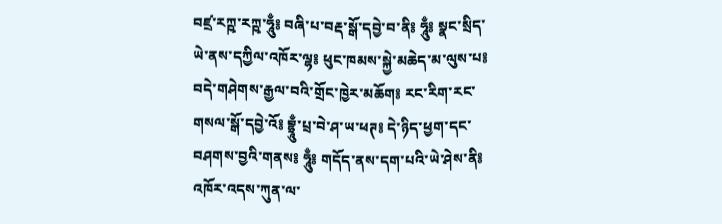བཛྲ་རཀྵ་རཀྵ་ཧཱུྃ༔ བཞི་པ་བརྡ་སྒོ་དབྱེ་བ་ནི༔ ཧཱུྃ༔ སྣང་སྲིད་ཡེ་ནས་དཀྱིལ་འཁོར་ལྷ༔ ཕུང་ཁམས་སྐྱེ་མཆེད་མ་ལུས་པ༔ བདེ་གཤེགས་རྒྱལ་བའི་གྲོང་ཁྱེར་མཆོག༔ རང་རིག་རང་གསལ་སྒོ་དབྱེ་འོ༔ བྷྲཱུྃ་པྲ་བེ་ཤ་ཡ་ཕཊ༔ དེ་ཉིད་ཕྱག་དང་བཤགས་བྱའི་གནས༔ ཧཱུྃ༔ གདོད་ནས་དག་པའི་ཡེ་ཤེས་ནི༔ འཁོར་འདས་ཀུན་ལ་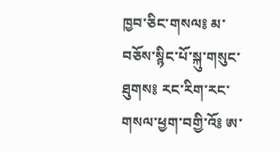ཁྱབ་ཅིང་གསལ༔ མ་བཅོས་སྙིང་པོ་སྐུ་གསུང་ཐུགས༔ རང་རིག་རང་གསལ་ཕྱག་བགྱི་འོ༔ ཨ་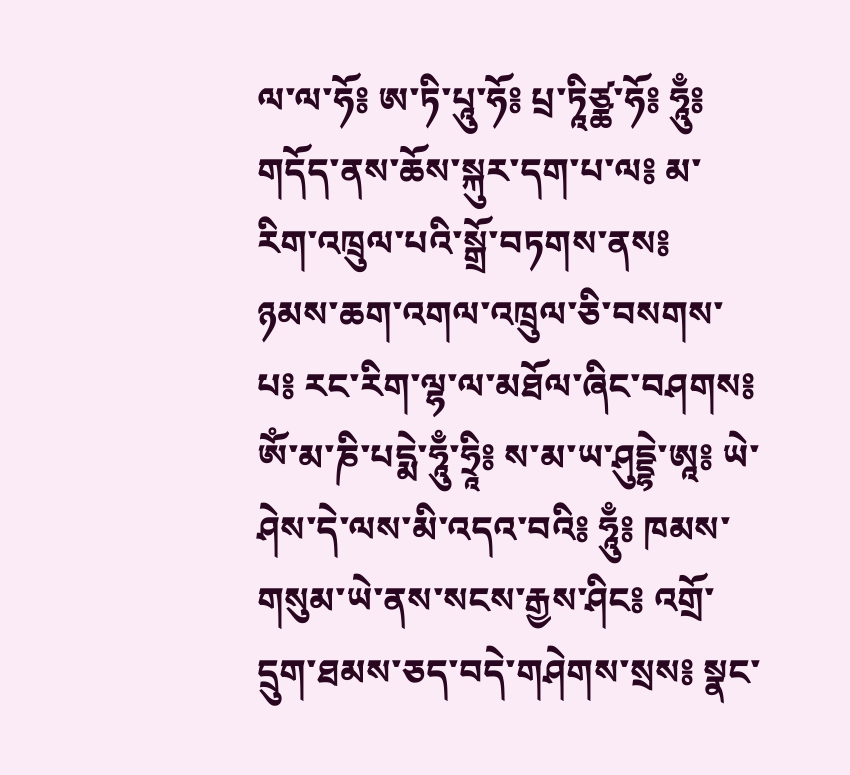ལ་ལ་ཧོ༔ ཨ་ཏི་པཱུ་ཧོ༔ པྲ་ཏཱིཙྪ་ཧོ༔ ཧཱུྃ༔ གདོད་ནས་ཆོས་སྐུར་དག་པ་ལ༔ མ་རིག་འཁྲུལ་པའི་སྒྲོ་བཏགས་ནས༔ ཉམས་ཆག་འགལ་འཁྲུལ་ཅི་བསགས་པ༔ རང་རིག་ལྷ་ལ་མཐོལ་ཞིང་བཤགས༔ ཨོཾ་མ་ཎི་པདྨེ་ཧཱུྃ་ཧྲཱི༔ ས་མ་ཡ་ཤུདྡྷེ་ཨཱ༔ ཡེ་ཤེས་དེ་ལས་མི་འདའ་བའི༔ ཧཱུྃ༔ ཁམས་གསུམ་ཡེ་ནས་སངས་རྒྱས་ཤིང༔ འགྲོ་དྲུག་ཐམས་ཅད་བདེ་གཤེགས་སྲས༔ སྣང་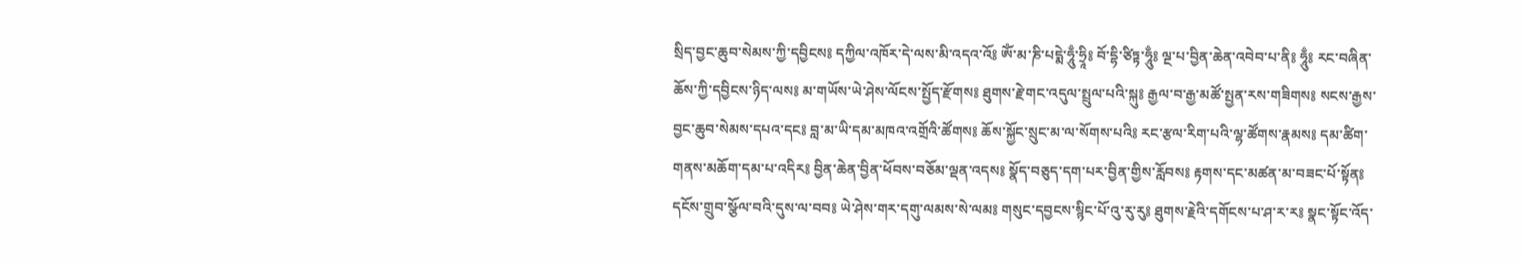སྲིད་བྱང་ཆུབ་སེམས་ཀྱི་དབྱིངས༔ དཀྱིལ་འཁོར་དེ་ལས་མི་འདའ་འོ༔ ཨོཾ་མ་ཎི་པདྨེ་ཧཱུྃ་ཧྲཱི༔ བོ་དྷི་ཙིཏྟ་ཧཱུྃ༔ ལྔ་པ་བྱིན་ཆེན་འབེབ་པ་ནི༔ ཧཱུྃ༔ རང་བཞིན་ཆོས་ཀྱི་དབྱིངས་ཉིད་ལས༔ མ་གཡོས་ཡེ་ཤེས་ལོངས་སྤྱོད་རྫོགས༔ ཐུགས་རྗེ་གང་འདུལ་སྤྲུལ་པའི་སྐུ༔ རྒྱལ་བ་རྒྱ་མཚོ་སྤྱན་རས་གཟིགས༔ སངས་རྒྱས་བྱང་ཆུབ་སེམས་དཔའ་དང༔ བླ་མ་ཡི་དམ་མཁའ་འགྲོའི་ཚོགས༔ ཆོས་སྐྱོང་སྲུང་མ་ལ་སོགས་པའི༔ རང་རྩལ་རིག་པའི་ལྷ་ཚོགས་རྣམས༔ དམ་ཚིག་གནས་མཆོག་དམ་པ་འདིར༔ བྱིན་ཆེན་བྱིན་ཕོབས་བཅོམ་ལྡན་འདས༔ སྣོད་བཅུད་དག་པར་བྱིན་གྱིས་རློབས༔ རྟགས་དང་མཚན་མ་བཟང་པོ་སྟོན༔ དངོས་གྲུབ་སྩོལ་བའི་དུས་ལ་བབ༔ ཡེ་ཤེས་གར་དགུ་ལམས་སེ་ལམ༔ གསུང་དབྱངས་སྙིང་པོ་འུ་རུ་རུ༔ ཐུགས་རྗེའི་དགོངས་པ་ཤ་ར་ར༔ སྣང་སྟོང་འོད་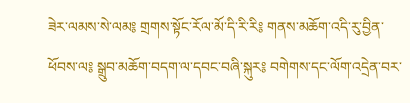ཟེར་ལམས་སེ་ལམ༔ གྲགས་སྟོང་རོལ་མོ་དི་རི་རི༔ གནས་མཆོག་འདི་རུ་བྱིན་ཕོབས་ལ༔ སྒྲུབ་མཆོག་བདག་ལ་དབང་བཞི་སྐུར༔ བགེགས་དང་ལོག་འདྲེན་བར་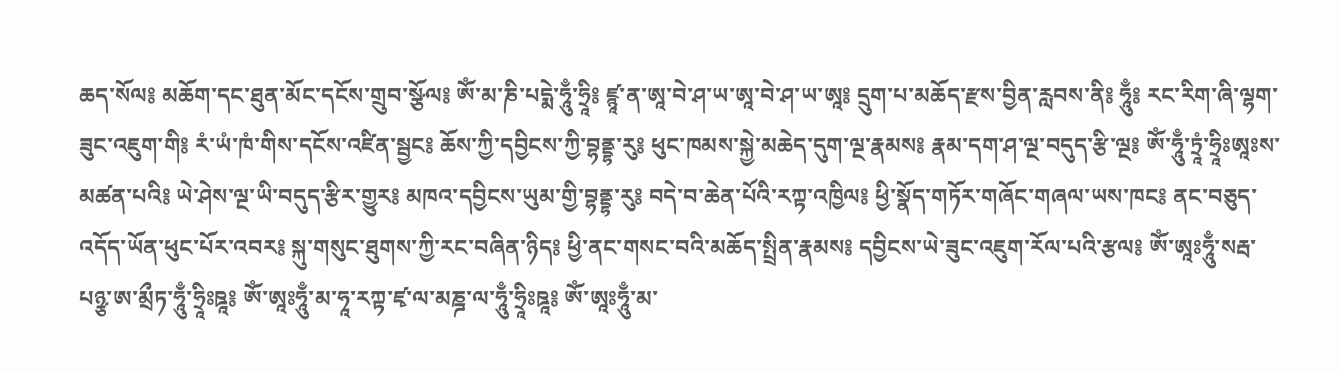ཆད་སོལ༔ མཆོག་དང་ཐུན་མོང་དངོས་གྲུབ་སྩོལ༔ ཨོཾ་མ་ཎི་པདྨེ་ཧཱུྃ་ཧྲཱི༔ ཛྙཱ་ན་ཨཱ་བེ་ཤ་ཡ་ཨཱ་བེ་ཤ་ཡ་ཨཱ༔ དྲུག་པ་མཆོད་རྫས་བྱིན་རླབས་ནི༔ ཧཱུྃ༔ རང་རིག་ཞི་ལྷག་ཟུང་འཇུག་གི༔ རཾ་ཡཾ་ཁཾ་གིས་དངོས་འཛིན་སྦྱང༔ ཆོས་ཀྱི་དབྱིངས་ཀྱི་བྷནྡྷ་རུ༔ ཕུང་ཁམས་སྐྱེ་མཆེད་དུག་ལྔ་རྣམས༔ རྣམ་དག་ཤ་ལྔ་བདུད་རྩི་ལྔ༔ ཨོཾ་ཧཱུྃ་ཏྲཱཾ་ཧྲཱིཿཨཱཿས་མཚན་པའི༔ ཡེ་ཤེས་ལྔ་ཡི་བདུད་རྩིར་གྱུར༔ མཁའ་དབྱིངས་ཡུམ་གྱི་བྷནྡྷ་རུ༔ བདེ་བ་ཆེན་པོའི་རཀྟ་འཁྱིལ༔ ཕྱི་སྣོད་གཏོར་གཞོང་གཞལ་ཡས་ཁང༔ ནང་བཅུད་འདོད་ཡོན་ཕུང་པོར་འབར༔ སྐུ་གསུང་ཐུགས་ཀྱི་རང་བཞིན་ཉིད༔ ཕྱི་ནང་གསང་བའི་མཆོད་སྤྲིན་རྣམས༔ དབྱིངས་ཡེ་ཟུང་འཇུག་རོལ་པའི་རྩལ༔ ཨོཾ་ཨཱཿཧཱུྃ་སརྦ་པཉྩ་ཨ་མྲྀཏ་ཧཱུྃ་ཧྲཱིཿཋཱ༔ ཨོཾ་ཨཱཿཧཱུྃ་མ་ཧཱ་རཀྟ་ཛྭ་ལ་མཎྜ་ལ་ཧཱུྃ་ཧྲཱིཿཋཱ༔ ཨོཾ་ཨཱཿཧཱུྃ་མ་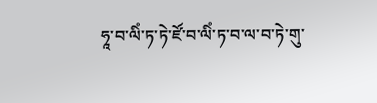ཧཱ་བ་ལིཾ་ཏ་ཏེ་ཛོ་བ་ལིཾ་ཏ་བ་ལ་བ་ཏེ་གུ་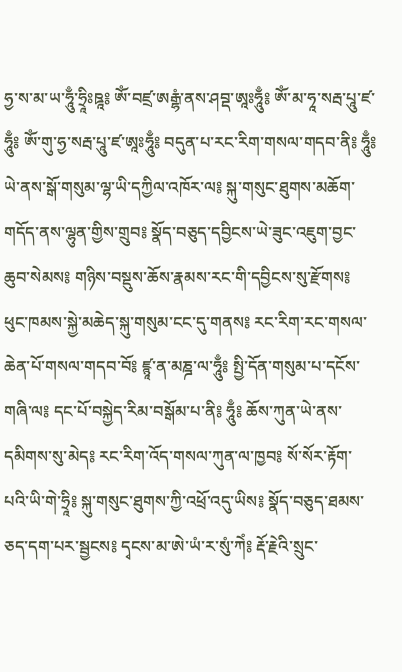ཧྱ་ས་མ་ཡ་ཧཱུྃ་ཧྲཱིཿཋཱ༔ ཨོཾ་བཛྲ་ཨརྒྷཾ་ནས་ཤབྡ་ཨཱཿཧཱུྃ༔ ཨོཾ་མ་ཧཱ་སརྦ་པཱུ་ཛ་ཧཱུྃ༔ ཨོཾ་གུ་ཧྱ་སརྦ་པཱུ་ཛ་ཨཱཿཧཱུྃ༔ བདུན་པ་རང་རིག་གསལ་གདབ་ནི༔ ཧཱུྃ༔ ཡེ་ནས་སྒོ་གསུམ་ལྷ་ཡི་དཀྱིལ་འཁོར་ལ༔ སྐུ་གསུང་ཐུགས་མཆོག་གདོད་ནས་ལྷུན་གྱིས་གྲུབ༔ སྣོད་བཅུད་དབྱིངས་ཡེ་ཟུང་འཇུག་བྱང་ཆུབ་སེམས༔ གཉིས་བསྡུས་ཆོས་རྣམས་རང་གི་དབྱིངས་སུ་རྫོགས༔ ཕུང་ཁམས་སྐྱེ་མཆེད་སྐུ་གསུམ་ངང་དུ་གནས༔ རང་རིག་རང་གསལ་ཆེན་པོ་གསལ་གདབ་བོ༔ ཛྙཱ་ན་མཎྜ་ལ་ཧཱུྃ༔ སྤྱི་དོན་གསུམ་པ་དངོས་གཞི་ལ༔ དང་པོ་བསྐྱེད་རིམ་བསྒོམ་པ་ནི༔ ཧཱུྃ༔ ཆོས་ཀུན་ཡེ་ནས་དམིགས་སུ་མེད༔ རང་རིག་འོད་གསལ་ཀུན་ལ་ཁྱབ༔ སོ་སོར་རྟོག་པའི་ཡི་གེ་ཧྲཱི༔ སྐུ་གསུང་ཐུགས་ཀྱི་འཕྲོ་འདུ་ཡིས༔ སྣོད་བཅུད་ཐམས་ཅད་དག་པར་སྦྱངས༔ དྭངས་མ་ཨེ་ཡཾ་ར་སུཾ་ཀེཾ༔ རྡོ་རྗེའི་སྲུང་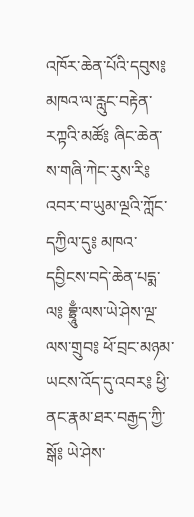འཁོར་ཆེན་པོའི་དབུས༔ མཁའ་ལ་རླུང་བརྟེན་རཀྟའི་མཚོ༔ ཞིང་ཆེན་ས་གཞི་ཀེང་རུས་རི༔ འབར་བ་ཡུམ་ལྔའི་ཀློང་དཀྱིལ་དུ༔ མཁའ་དབྱིངས་བདེ་ཆེན་པདྨ་ལ༔ བྷྲཱུྃ་ལས་ཡེ་ཤེས་ལྔ་ལས་གྲུབ༔ ཕོ་བྲང་མཉམ་ཡངས་འོད་དུ་འབར༔ ཕྱི་ནང་རྣམ་ཐར་བརྒྱད་ཀྱི་སྒོ༔ ཡེ་ཤེས་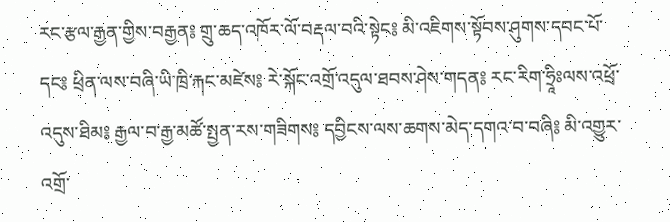རང་རྩལ་རྒྱན་གྱིས་བརྒྱན༔ གྲུ་ཆད་འཁོར་ལོ་བརྡལ་བའི་སྟེང༔ མི་འཇིགས་སྟོབས་ཤུགས་དབང་པོ་དང༔ ཕྲིན་ལས་བཞི་ཡི་ཁྲི་རྐང་མཛེས༔ རེ་སྐོང་འགྲོ་འདུལ་ཐབས་ཤེས་གདན༔ རང་རིག་ཧྲཱིཿལས་འཕྲོ་འདུས་ཐིམ༔ རྒྱལ་བ་རྒྱ་མཚོ་སྤྱན་རས་གཟིགས༔ དབྱིངས་ལས་ཆགས་མེད་དགའ་བ་བཞི༔ མི་འགྱུར་འགྲོ་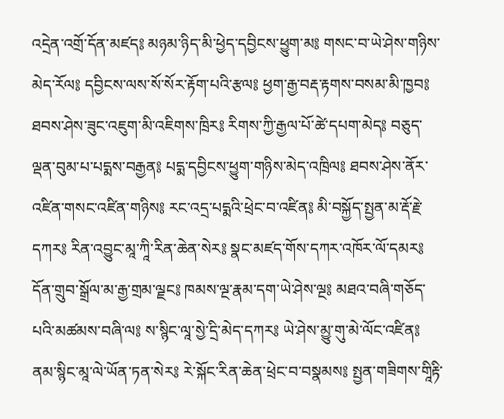འདྲེན་འགྲོ་དོན་མཛད༔ མཉམ་ཉིད་མི་ཕྱེད་དབྱིངས་ཕྱུག་མ༔ གསང་བ་ཡེ་ཤེས་གཉིས་མེད་རོལ༔ དབྱིངས་ལས་སོ་སོར་རྟོག་པའི་རྩལ༔ ཕྱག་རྒྱ་བརྡ་རྟགས་བསམ་མི་ཁྱབ༔ ཐབས་ཤེས་ཟུང་འཇུག་མི་འཇིགས་ཁྲིར༔ རིགས་ཀྱི་རྒྱལ་པོ་ཚེ་དཔག་མེད༔ བཅུད་ལྡན་བུམ་པ་པདྨས་བརྒྱན༔ པདྨ་དབྱིངས་ཕྱུག་གཉིས་མེད་འཁྲིལ༔ ཐབས་ཤེས་ནོར་འཛིན་གསང་འཛིན་གཉིས༔ རང་འདྲ་པདྨའི་ཕྲེང་བ་འཛིན༔ མི་བསྐྱོད་སྤྱན་མ་རྡོ་རྗེ་དཀར༔ རིན་འབྱུང་མཱ་ཀཱི་རིན་ཆེན་སེར༔ སྣང་མཛད་གོས་དཀར་འཁོར་ལོ་དམར༔ དོན་གྲུབ་སྒྲོལ་མ་རྒྱ་གྲམ་ལྗང༔ ཁམས་ལྔ་རྣམ་དག་ཡེ་ཤེས་ལྔ༔ མཐའ་བཞི་གཅོད་པའི་མཚམས་བཞི་ལ༔ ས་སྙིང་ལཱ་སྱེ་དྲི་མེད་དཀར༔ ཡེ་ཤེས་མྱུ་གུ་མེ་ལོང་འཛིན༔ ནམ་སྙིང་མཱ་ལེ་ཡོན་ཏན་སེར༔ རེ་སྐོང་རིན་ཆེན་ཕྲེང་བ་བསྣམས༔ སྤྱན་གཟིགས་གཱིརྟི་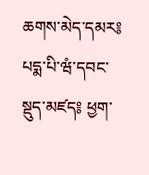ཆགས་མེད་དམར༔ པདྨ་པི་ཝཾ་དབང་སྡུད་མཛད༔ ཕྱག་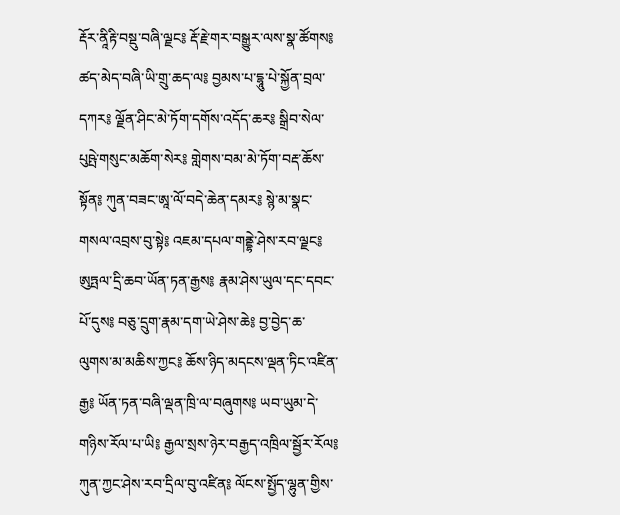རྡོར་ནཱིརྟི་བསྡུ་བཞི་ལྗང༔ རྡོ་རྗེ་གར་བསྒྱུར་ལས་སྣ་ཚོགས༔ ཚད་མེད་བཞི་ཡི་གྲུ་ཆད་ལ༔ བྱམས་པ་དྷཱུ་པེ་སྐྱོན་བྲལ་དཀར༔ ལྗོན་ཤིང་མེ་ཏོག་དགོས་འདོད་ཆར༔ སྒྲིབ་སེལ་པུཥྤེ་གསུང་མཆོག་སེར༔ གླེགས་བམ་མེ་ཏོག་བརྡ་ཆོས་སྟོན༔ ཀུན་བཟང་ཨཱ་ལོ་བདེ་ཆེན་དམར༔ སྙེ་མ་སྣང་གསལ་འབྲས་བུ་སྟེ༔ འཇམ་དཔལ་གནྡྷེ་ཤེས་རབ་ལྗང༔ ཨུཏྤལ་དྲི་ཆབ་ཡོན་ཏན་རྒྱས༔ རྣམ་ཤེས་ཡུལ་དང་དབང་པོ་དུས༔ བཅུ་དྲུག་རྣམ་དག་ཡེ་ཤེས་ཆེ༔ བྱ་བྱེད་ཆ་ལུགས་མ་མཆིས་ཀྱང༔ ཆོས་ཉིད་མདངས་ལྡན་ཏིང་འཛིན་རྒྱ༔ ཡོན་ཏན་བཞི་ལྡན་ཁྲི་ལ་བཞུགས༔ ཡབ་ཡུམ་དེ་གཉིས་རོལ་པ་ཡི༔ རྒྱལ་སྲས་ཉེར་བརྒྱད་འཁྲིལ་སྦྱོར་རོལ༔ ཀུན་ཀྱང་ཤེས་རབ་དྲིལ་བུ་འཛིན༔ ལོངས་སྤྱོད་ལྷུན་གྱིས་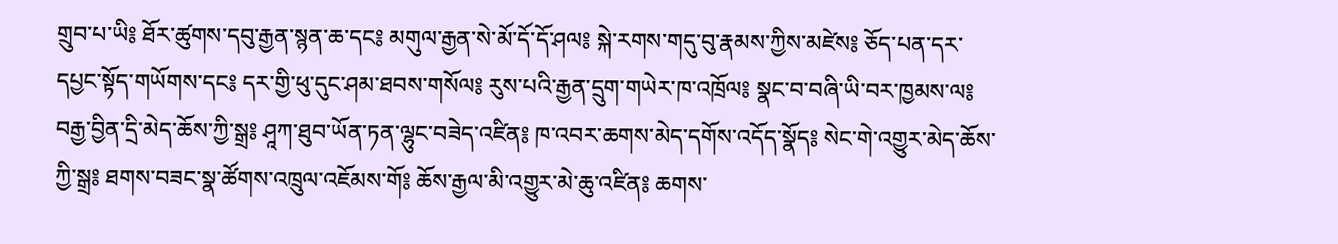གྲུབ་པ་ཡི༔ ཐོར་ཚུགས་དབུ་རྒྱན་སྙན་ཆ་དང༔ མགུལ་རྒྱན་སེ་མོ་དོ་དོ་ཤལ༔ སྐེ་རགས་གདུ་བུ་རྣམས་ཀྱིས་མཛེས༔ ཅོད་པན་དར་དཔྱང་སྟོད་གཡོགས་དང༔ དར་གྱི་ཕུ་དུང་ཤམ་ཐབས་གསོལ༔ རུས་པའི་རྒྱན་དྲུག་གཡེར་ཁ་འཁྲོལ༔ སྣང་བ་བཞི་ཡི་བར་ཁྱམས་ལ༔ བརྒྱ་བྱིན་དྲི་མེད་ཆོས་ཀྱི་སྒྲ༔ ཤཱཀ་ཐུབ་ཡོན་ཏན་ལྷུང་བཟེད་འཛིན༔ ཁ་འབར་ཆགས་མེད་དགོས་འདོད་སྣོད༔ སེང་གེ་འགྱུར་མེད་ཆོས་ཀྱི་སྒྲ༔ ཐགས་བཟང་སྣ་ཚོགས་འཁྲུལ་འཇོམས་གོ༔ ཆོས་རྒྱལ་མི་འགྱུར་མེ་ཆུ་འཛིན༔ ཆགས་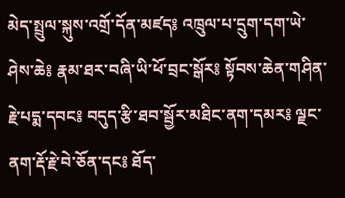མེད་སྤྲུལ་སྐུས་འགྲོ་དོན་མཛད༔ འཁྲུལ་པ་དྲུག་དག་ཡེ་ཤེས་ཆེ༔ རྣམ་ཐར་བཞི་ཡི་ཕོ་བྲང་སྒོར༔ སྟོབས་ཆེན་གཤིན་རྗེ་པདྨ་དབང༔ བདུད་རྩི་ཐབ་སྦྱོར་མཐིང་ནག་དམར༔ ལྗང་ནག་རྡོ་རྗེ་བེ་ཅོན་དང༔ ཐོད་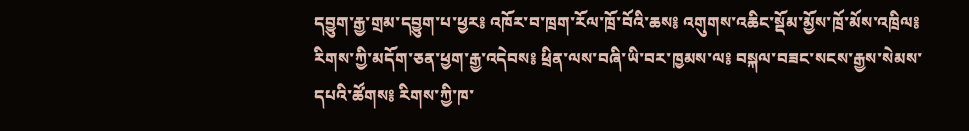དབྱུག་རྒྱ་གྲམ་དབྱུག་པ་ཕྱར༔ འཁོར་བ་ཁྲག་རོལ་ཁྲོ་བོའི་ཆས༔ འགུགས་འཆིང་སྡོམ་མྱོས་ཁྲོ་མོས་འཁྲིལ༔ རིགས་ཀྱི་མདོག་ཅན་ཕྱག་རྒྱ་འདེབས༔ ཕྲིན་ལས་བཞི་ཡི་བར་ཁྱམས་ལ༔ བསྐལ་བཟང་སངས་རྒྱས་སེམས་དཔའི་ཚོགས༔ རིགས་ཀྱི་ཁ་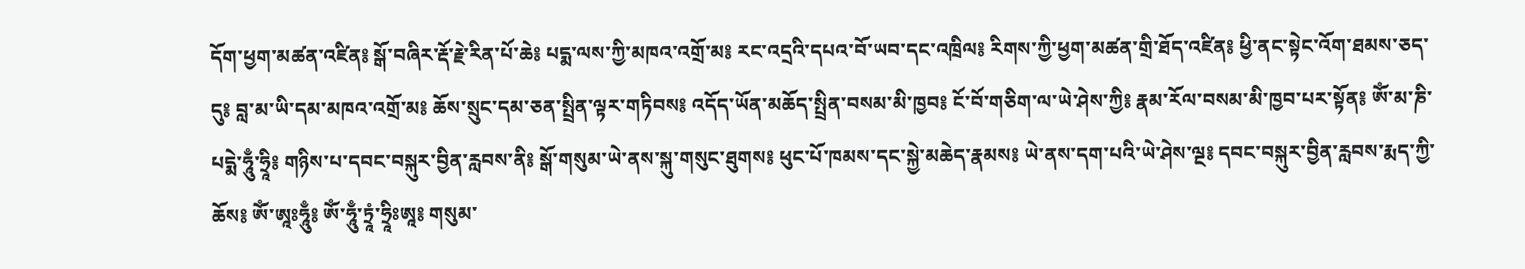དོག་ཕྱག་མཚན་འཛིན༔ སྒོ་བཞིར་རྡོ་རྗེ་རིན་པོ་ཆེ༔ པདྨ་ལས་ཀྱི་མཁའ་འགྲོ་མ༔ རང་འདྲའི་དཔའ་བོ་ཡབ་དང་འཁྲིལ༔ རིགས་ཀྱི་ཕྱག་མཚན་གྲི་ཐོད་འཛིན༔ ཕྱི་ནང་སྟེང་འོག་ཐམས་ཅད་དུ༔ བླ་མ་ཡི་དམ་མཁའ་འགྲོ་མ༔ ཆོས་སྲུང་དམ་ཅན་སྤྲིན་ལྟར་གཏིབས༔ འདོད་ཡོན་མཆོད་སྤྲིན་བསམ་མི་ཁྱབ༔ ངོ་བོ་གཅིག་ལ་ཡེ་ཤེས་ཀྱི༔ རྣམ་རོལ་བསམ་མི་ཁྱབ་པར་སྟོན༔ ཨོཾ་མ་ཎི་པདྨེ་ཧཱུྃ་ཧྲཱི༔ གཉིས་པ་དབང་བསྐུར་བྱིན་རླབས་ནི༔ སྒོ་གསུམ་ཡེ་ནས་སྐུ་གསུང་ཐུགས༔ ཕུང་པོ་ཁམས་དང་སྐྱེ་མཆེད་རྣམས༔ ཡེ་ནས་དག་པའི་ཡེ་ཤེས་ལྔ༔ དབང་བསྐུར་བྱིན་རླབས་རྨད་ཀྱི་ཆོས༔ ཨོཾ་ཨཱཿཧཱུྃ༔ ཨོཾ་ཧཱུྃ་ཏྲཱཾ་ཧྲཱིཿཨཱ༔ གསུམ་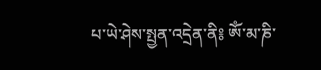པ་ཡེ་ཤེས་སྤྱན་འདྲེན་ནི༔ ཨོཾ་མ་ཎི་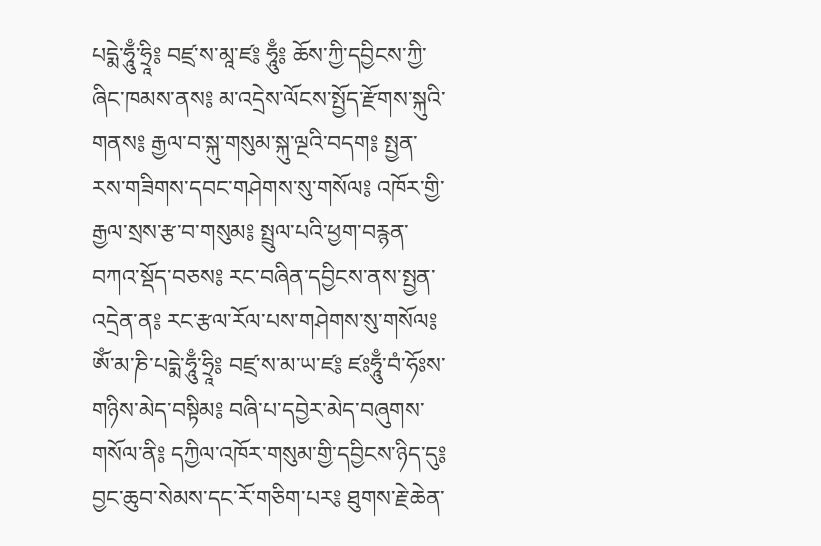པདྨེ་ཧཱུྃ་ཧྲཱི༔ བཛྲ་ས་མཱ་ཛ༔ ཧཱུྃ༔ ཆོས་ཀྱི་དབྱིངས་ཀྱི་ཞིང་ཁམས་ནས༔ མ་འདྲེས་ལོངས་སྤྱོད་རྫོགས་སྐུའི་གནས༔ རྒྱལ་བ་སྐུ་གསུམ་སྐུ་ལྔའི་བདག༔ སྤྱན་རས་གཟིགས་དབང་གཤེགས་སུ་གསོལ༔ འཁོར་གྱི་རྒྱལ་སྲས་རྩ་བ་གསུམ༔ སྤྲུལ་པའི་ཕྱག་བརྙན་བཀའ་སྡོད་བཅས༔ རང་བཞིན་དབྱིངས་ནས་སྤྱན་འདྲེན་ན༔ རང་རྩལ་རོལ་པས་གཤེགས་སུ་གསོལ༔ ཨོཾ་མ་ཎི་པདྨེ་ཧཱུྃ་ཧྲཱི༔ བཛྲ་ས་མ་ཡ་ཛ༔ ཛཿཧཱུྃ་བཾ་ཧོཿས་གཉིས་མེད་བསྟིམ༔ བཞི་པ་དབྱེར་མེད་བཞུགས་གསོལ་ནི༔ དཀྱིལ་འཁོར་གསུམ་གྱི་དབྱིངས་ཉིད་དུ༔ བྱང་ཆུབ་སེམས་དང་རོ་གཅིག་པར༔ ཐུགས་རྗེ་ཆེན་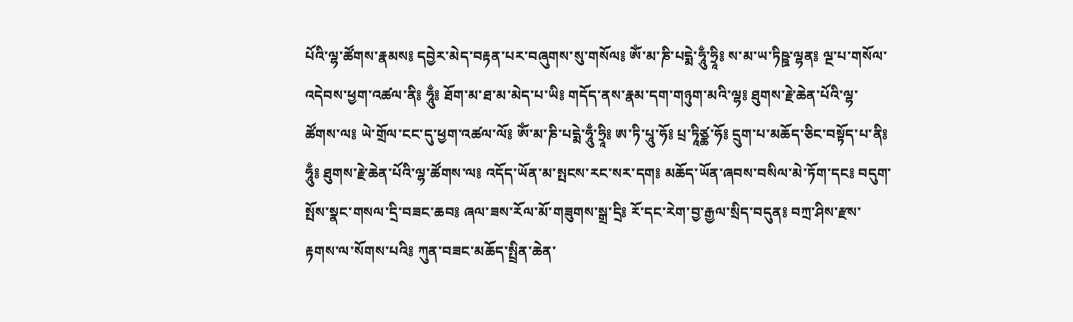པོའི་ལྷ་ཚོགས་རྣམས༔ དབྱེར་མེད་བརྟན་པར་བཞུགས་སུ་གསོལ༔ ཨོཾ་མ་ཎི་པདྨེ་ཧཱུྃ་ཧྲཱི༔ ས་མ་ཡ་ཏིཥྛ་ལྷན༔ ལྔ་པ་གསོལ་འདེབས་ཕྱག་འཚལ་ནི༔ ཧཱུྃ༔ ཐོག་མ་ཐ་མ་མེད་པ་ཡི༔ གདོད་ནས་རྣམ་དག་གཉུག་མའི་ལྷ༔ ཐུགས་རྗེ་ཆེན་པོའི་ལྷ་ཚོགས་ལ༔ ཡེ་གྲོལ་ངང་དུ་ཕྱག་འཚལ་ལོ༔ ཨོཾ་མ་ཎི་པདྨེ་ཧཱུྃ་ཧྲཱི༔ ཨ་ཏི་པཱུ་ཧོ༔ པྲ་ཏཱིཙྪ་ཧོ༔ དྲུག་པ་མཆོད་ཅིང་བསྟོད་པ་ནི༔ ཧཱུྃ༔ ཐུགས་རྗེ་ཆེན་པོའི་ལྷ་ཚོགས་ལ༔ འདོད་ཡོན་མ་སྤངས་རང་སར་དག༔ མཆོད་ཡོན་ཞབས་བསིལ་མེ་ཏོག་དང༔ བདུག་སྤོས་སྣང་གསལ་དྲི་བཟང་ཆབ༔ ཞལ་ཟས་རོལ་མོ་གཟུགས་སྒྲ་དྲི༔ རོ་དང་རེག་བྱ་རྒྱལ་སྲིད་བདུན༔ བཀྲ་ཤིས་རྫས་རྟགས་ལ་སོགས་པའི༔ ཀུན་བཟང་མཆོད་སྤྲིན་ཆེན་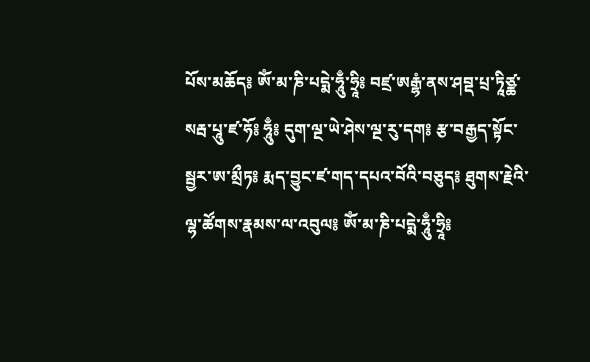པོས་མཆོད༔ ཨོཾ་མ་ཎི་པདྨེ་ཧཱུྃ་ཧྲཱི༔ བཛྲ་ཨརྒྷཾ་ནས་ཤབྡ་པྲ་ཏཱིཙྪ་སརྦ་པཱུ་ཛ་ཧོ༔ ཧཱུྃ༔ དུག་ལྔ་ཡེ་ཤེས་ལྔ་རུ་དག༔ རྩ་བརྒྱད་སྟོང་སྦྱར་ཨ་མྲྀཏ༔ རྨད་བྱུང་ཛ་གད་དཔའ་བོའི་བཅུད༔ ཐུགས་རྗེའི་ལྷ་ཚོགས་རྣམས་ལ་འབུལ༔ ཨོཾ་མ་ཎི་པདྨེ་ཧཱུྃ་ཧྲཱི༔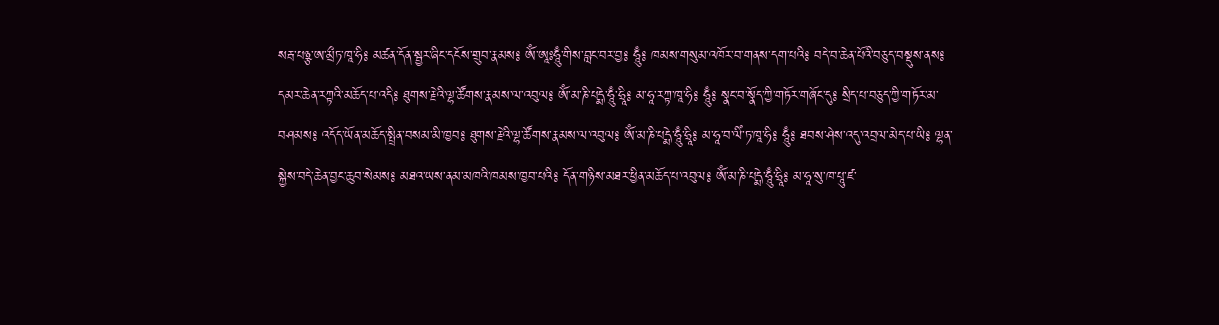སརྦ་པཉྩ་ཨ་མྲྀཏ་ཁཱ་ཧི༔ མཚན་དོན་སྦྱར་ཞིང་དངོས་གྲུབ་རྣམས༔ ཨོཾ་ཨཱཿཧཱུྃ་གིས་བླང་བར་བྱ༔ ཧཱུྃ༔ ཁམས་གསུམ་འཁོར་བ་གནས་དག་པའི༔ བདེ་བ་ཆེན་པོའི་བཅུད་བསྡུས་ནས༔ དམར་ཆེན་རཀྟའི་མཆོད་པ་འདི༔ ཐུགས་རྗེའི་ལྷ་ཚོགས་རྣམས་ལ་འབུལ༔ ཨོཾ་མ་ཎི་པདྨེ་ཧཱུྃ་ཧྲཱི༔ མ་ཧཱ་རཀྟ་ཁཱ་ཧི༔ ཧཱུྃ༔ སྣང་བ་སྣོད་ཀྱི་གཏོར་གཞོང་དུ༔ སྲིད་པ་བཅུད་ཀྱི་གཏོར་མ་བཤམས༔ འདོད་ཡོན་མཆོད་སྤྲིན་བསམ་མི་ཁྱབ༔ ཐུགས་རྗེའི་ལྷ་ཚོགས་རྣམས་ལ་འབུལ༔ ཨོཾ་མ་ཎི་པདྨེ་ཧཱུྃ་ཧྲཱི༔ མ་ཧཱ་བ་ལིཾ་ཏ་ཁཱ་ཧི༔ ཧཱུྃ༔ ཐབས་ཤེས་འདུ་འབྲལ་མེད་པ་ཡི༔ ལྷན་སྐྱེས་བདེ་ཆེན་བྱང་ཆུབ་སེམས༔ མཐའ་ཡས་ནམ་མཁའི་ཁམས་ཁྱབ་པའི༔ དོན་གཉིས་མཐར་ཕྱིན་མཆོད་པ་འབུལ༔ ཨོཾ་མ་ཎི་པདྨེ་ཧཱུྃ་ཧྲཱི༔ མ་ཧཱ་སུ་ཁ་པཱུ་ཛ་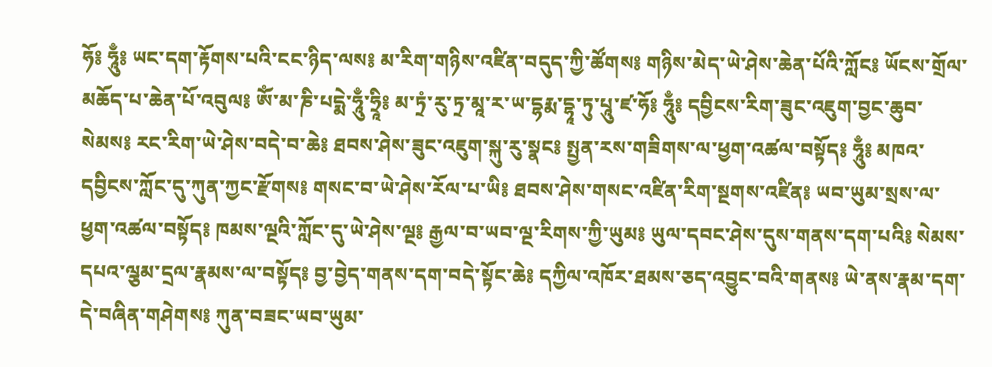ཧོ༔ ཧཱུྃ༔ ཡང་དག་རྟོགས་པའི་ངང་ཉིད་ལས༔ མ་རིག་གཉིས་འཛིན་བདུད་ཀྱི་ཚོགས༔ གཉིས་མེད་ཡེ་ཤེས་ཆེན་པོའི་ཀློང༔ ཡོངས་གྲོལ་མཆོད་པ་ཆེན་པོ་འབུལ༔ ཨོཾ་མ་ཎི་པདྨེ་ཧཱུྃ་ཧྲཱི༔ མ་ཏྲཾ་རུ་ཏྲ་མཱ་ར་ཡ་དྷརྨ་དྷཱ་ཏུ་པཱུ་ཛ་ཧོ༔ ཧཱུྃ༔ དབྱིངས་རིག་ཟུང་འཇུག་བྱང་ཆུབ་སེམས༔ རང་རིག་ཡེ་ཤེས་བདེ་བ་ཆེ༔ ཐབས་ཤེས་ཟུང་འཇུག་སྐུ་རུ་སྣང༔ སྤྱན་རས་གཟིགས་ལ་ཕྱག་འཚལ་བསྟོད༔ ཧཱུྃ༔ མཁའ་དབྱིངས་ཀློང་དུ་ཀུན་ཀྱང་རྫོགས༔ གསང་བ་ཡེ་ཤེས་རོལ་པ་ཡི༔ ཐབས་ཤེས་གསང་འཛིན་རིག་སྔགས་འཛིན༔ ཡབ་ཡུམ་སྲས་ལ་ཕྱག་འཚལ་བསྟོད༔ ཁམས་ལྔའི་ཀློང་དུ་ཡེ་ཤེས་ལྔ༔ རྒྱལ་བ་ཡབ་ལྔ་རིགས་ཀྱི་ཡུམ༔ ཡུལ་དབང་ཤེས་དུས་གནས་དག་པའི༔ སེམས་དཔའ་ལྕམ་དྲལ་རྣམས་ལ་བསྟོད༔ བྱ་བྱེད་གནས་དག་བདེ་སྟོང་ཆེ༔ དཀྱིལ་འཁོར་ཐམས་ཅད་འབྱུང་བའི་གནས༔ ཡེ་ནས་རྣམ་དག་དེ་བཞིན་གཤེགས༔ ཀུན་བཟང་ཡབ་ཡུམ་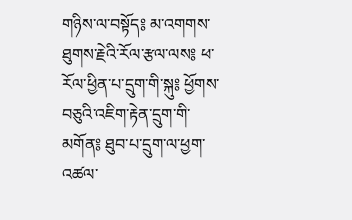གཉིས་ལ་བསྟོད༔ མ་འགགས་ཐུགས་རྗེའི་རོལ་རྩལ་ལས༔ ཕ་རོལ་ཕྱིན་པ་དྲུག་གི་སྐུ༔ ཕྱོགས་བཅུའི་འཇིག་རྟེན་དྲུག་གི་མགོན༔ ཐུབ་པ་དྲུག་ལ་ཕྱག་འཚལ་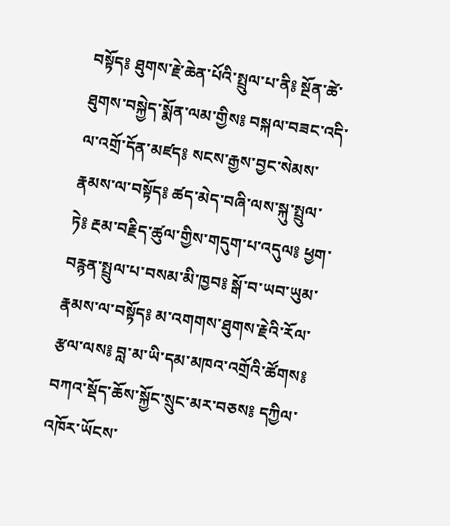བསྟོད༔ ཐུགས་རྗེ་ཆེན་པོའི་སྤྲུལ་པ་ནི༔ སྔོན་ཚེ་ཐུགས་བསྐྱེད་སྨོན་ལམ་གྱིས༔ བསྐལ་བཟང་འདི་ལ་འགྲོ་དོན་མཛད༔ སངས་རྒྱས་བྱང་སེམས་རྣམས་ལ་བསྟོད༔ ཚད་མེད་བཞི་ལས་སྐུ་སྤྲུལ་ཏེ༔ རྔམ་བརྗིད་ཚུལ་གྱིས་གདུག་པ་འདུལ༔ ཕྱག་བརྙན་སྤྲུལ་པ་བསམ་མི་ཁྱབ༔ སྒོ་བ་ཡབ་ཡུམ་རྣམས་ལ་བསྟོད༔ མ་འགགས་ཐུགས་རྗེའི་རོལ་རྩལ་ལས༔ བླ་མ་ཡི་དམ་མཁའ་འགྲོའི་ཚོགས༔ བཀའ་སྡོད་ཆོས་སྐྱོང་སྲུང་མར་བཅས༔ དཀྱིལ་འཁོར་ཡོངས་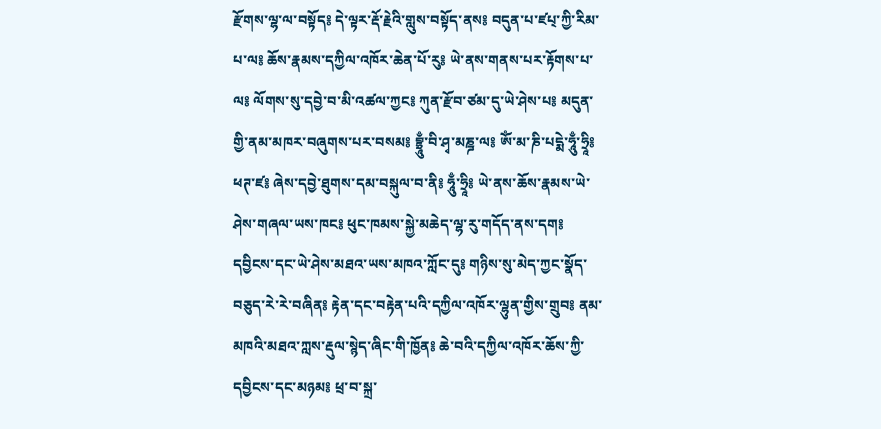རྫོགས་ལྷ་ལ་བསྟོད༔ དེ་ལྟར་རྡོ་རྗེའི་གླུས་བསྟོད་ནས༔ བདུན་པ་ཛཔ྄་ཀྱི་རིམ་པ་ལ༔ ཆོས་རྣམས་དཀྱིལ་འཁོར་ཆེན་པོ་རུ༔ ཡེ་ནས་གནས་པར་རྟོགས་པ་ལ༔ ལོགས་སུ་དབྱེ་བ་མི་འཚལ་ཀྱང༔ ཀུན་རྫོབ་ཙམ་དུ་ཡེ་ཤེས་པ༔ མདུན་གྱི་ནམ་མཁར་བཞུགས་པར་བསམ༔ བྷྲཱུྃ་བི་ཤྭ་མཎྜ་ལ༔ ཨོཾ་མ་ཎི་པདྨེ་ཧཱུྃ་ཧྲཱི༔ ཕཊ་ཛ༔ ཞེས་དབྱེ་ཐུགས་དམ་བསྐུལ་བ་ནི༔ ཧཱུྃ་ཧྲཱི༔ ཡེ་ནས་ཆོས་རྣམས་ཡེ་ཤེས་གཞལ་ཡས་ཁང༔ ཕུང་ཁམས་སྐྱེ་མཆེད་ལྷ་རུ་གདོད་ནས་དག༔ དབྱིངས་དང་ཡེ་ཤེས་མཐའ་ཡས་མཁའ་ཀློང་དུ༔ གཉིས་སུ་མེད་ཀྱང་སྣོད་བཅུད་རེ་རེ་བཞིན༔ རྟེན་དང་བརྟེན་པའི་དཀྱིལ་འཁོར་ལྷུན་གྱིས་གྲུབ༔ ནམ་མཁའི་མཐའ་ཀླས་རྡུལ་སྙེད་ཞིང་གི་ཁྱོན༔ ཆེ་བའི་དཀྱིལ་འཁོར་ཆོས་ཀྱི་དབྱིངས་དང་མཉམ༔ ཕྲ་བ་སྐྲ་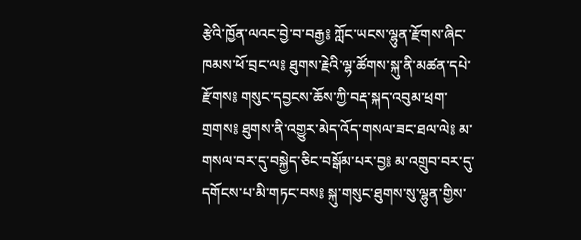རྩེའི་ཁྱོན་ལའང་བྱེ་བ་བརྒྱ༔ ཀློང་ཡངས་ལྷུན་རྫོགས་ཞིང་ཁམས་ཕོ་བྲང་ལ༔ ཐུགས་རྗེའི་ལྷ་ཚོགས་སྐུ་ནི་མཚན་དཔེ་རྫོགས༔ གསུང་དབྱངས་ཆོས་ཀྱི་བརྡ་སྐད་འབུམ་ཕྲག་གྲགས༔ ཐུགས་ནི་འགྱུར་མེད་འོད་གསལ་ཟང་ཐལ་ལེ༔ མ་གསལ་བར་དུ་བསྐྱེད་ཅིང་བསྒོམ་པར་བྱ༔ མ་འགྲུབ་བར་དུ་དགོངས་པ་མི་གཏང་བས༔ སྐུ་གསུང་ཐུགས་སུ་ལྷུན་གྱིས་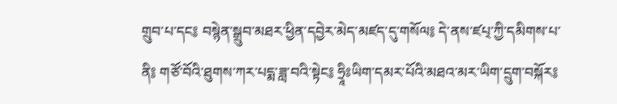གྲུབ་པ་དང༔ བསྙེན་སྒྲུབ་མཐར་ཕྱིན་དབྱེར་མེད་མཛད་དུ་གསོལ༔ དེ་ནས་ཛཔ྄་ཀྱི་དམིགས་པ་ནི༔ གཙོ་བོའི་ཐུགས་ཀར་པདྨ་ཟླ་བའི་སྟེང༔ ཧྲཱིཿཡིག་དམར་པོའི་མཐའ་མར་ཡིག་དྲུག་བསྐོར༔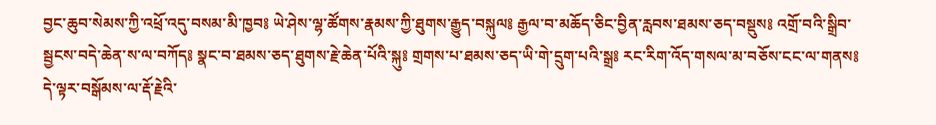བྱང་ཆུབ་སེམས་ཀྱི་འཕྲོ་འདུ་བསམ་མི་ཁྱབ༔ ཡེ་ཤེས་ལྷ་ཚོགས་རྣམས་ཀྱི་ཐུགས་རྒྱུད་བསྐུལ༔ རྒྱལ་བ་མཆོད་ཅིང་བྱིན་རླབས་ཐམས་ཅད་བསྡུས༔ འགྲོ་བའི་སྒྲིབ་སྦྱངས་བདེ་ཆེན་ས་ལ་བཀོད༔ སྣང་བ་ཐམས་ཅད་ཐུགས་རྗེ་ཆེན་པོའི་སྐུ༔ གྲགས་པ་ཐམས་ཅད་ཡི་གེ་དྲུག་པའི་སྒྲ༔ རང་རིག་འོད་གསལ་མ་བཅོས་ངང་ལ་གནས༔ དེ་ལྟར་བསྒོམས་ལ་རྡོ་རྗེའི་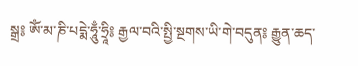སྒྲ༔ ཨོཾ་མ་ཎི་པདྨེ་ཧཱུྃ་ཧྲཱི༔ རྒྱལ་བའི་སྤྱི་སྔགས་ཡི་གེ་བདུན༔ རྒྱུན་ཆད་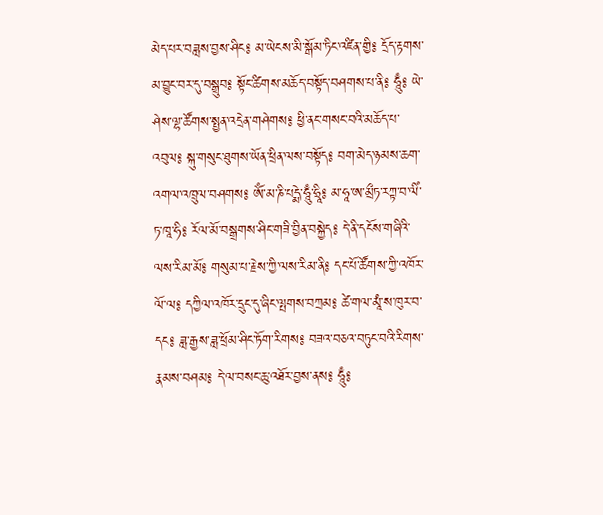མེད་པར་བཟླས་བྱས་ཤིང༔ མ་ཡེངས་མི་སྒོམ་ཏིང་འཛིན་གྱི༔ དྲོད་རྟགས་མ་བྱུང་བར་དུ་བསྒྲུབ༔ སྟོང་ཚིགས་མཆོད་བསྟོད་བཤགས་པ་ནི༔ ཧཱུྃ༔ ཡེ་ཤེས་ལྷ་ཚོགས་སྤྱན་འདྲེན་གཤེགས༔ ཕྱི་ནང་གསང་བའི་མཆོད་པ་འབུལ༔ སྐུ་གསུང་ཐུགས་ཡོན་ཕྲིན་ལས་བསྟོད༔ བག་མེད་ཉམས་ཆག་འགལ་འཁྲུལ་བཤགས༔ ཨོཾ་མ་ཎི་པདྨེ་ཧཱུྃ་ཧྲཱི༔ མ་ཧཱ་ཨ་མྲྀཏ་རཀྟ་བ་ལིཾ་ཏ་ཁཱ་ཧི༔ རོལ་མོ་བསྒྲགས་ཤིང་གཟི་བྱིན་བསྐྱེད༔ དེ་ནི་དངོས་གཞིའི་ལས་རིམ་མོ༔ གསུམ་པ་རྗེས་ཀྱི་ལས་རིམ་ནི༔ དང་པོ་ཚོགས་ཀྱི་འཁོར་ལོ་ལ༔ དཀྱིལ་འཁོར་དྲུང་དུ་ཞིང་ལྤགས་བཀྲམ༔ ཚེ་གལ་མཱཾ་ས་ཁུར་བ་དང༔ ཟླ་རྒྱས་ཟླ་ཕྲོམ་ཤིང་ཏོག་རིགས༔ བཟའ་བཅའ་བཏུང་བའི་རིགས་རྣམས་བཤམ༔ དེ་ལ་བསང་ཆུ་འཐོར་བྱས་ནས༔ ཧཱུྃ༔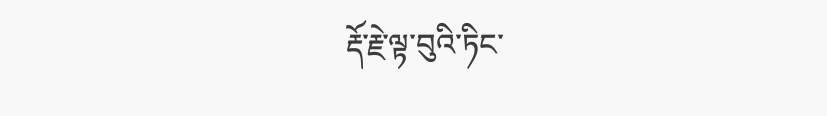རྡོ་རྗེ་ལྟ་བུའི་ཏིང་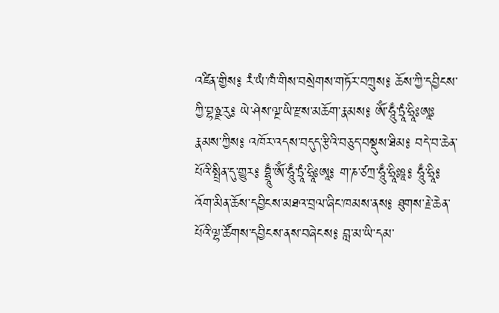འཛིན་གྱིས༔ རཾ་ཡཾ་ཁཾ་གིས་བསྲེགས་གཏོར་བཀྲུས༔ ཆོས་ཀྱི་དབྱིངས་ཀྱི་བྷཉྫ་རུ༔ ཡེ་ཤེས་ལྔ་ཡི་རྫས་མཆོག་རྣམས༔ ཨོཾ་ཧཱུྃ་ཏྲཱཾ་ཧྲཱིཿཨཱཿརྣམས་ཀྱིས༔ འཁོར་འདས་བདུད་རྩིའི་བཅུད་བསྡུས་ཐིམ༔ བདེ་བ་ཆེན་པོའི་སྤྲིན་དུ་གྱུར༔ བྷྲཱུྃ་ཨོཾ་ཧཱུྃ་ཏྲཱཾ་ཧྲཱིཿཨཱ༔ ག་ཎ་ཙཀྲ་ཧཱུྃ་ཧྲཱིཿཋཱ༔ ཧཱུྃ་ཧྲཱི༔ འོག་མིན་ཆོས་དབྱིངས་མཐའ་བྲལ་ཞིང་ཁམས་ནས༔ ཐུགས་རྗེ་ཆེན་པོའི་ལྷ་ཚོགས་དབྱིངས་ནས་བཞེངས༔ བླ་མ་ཡི་དམ་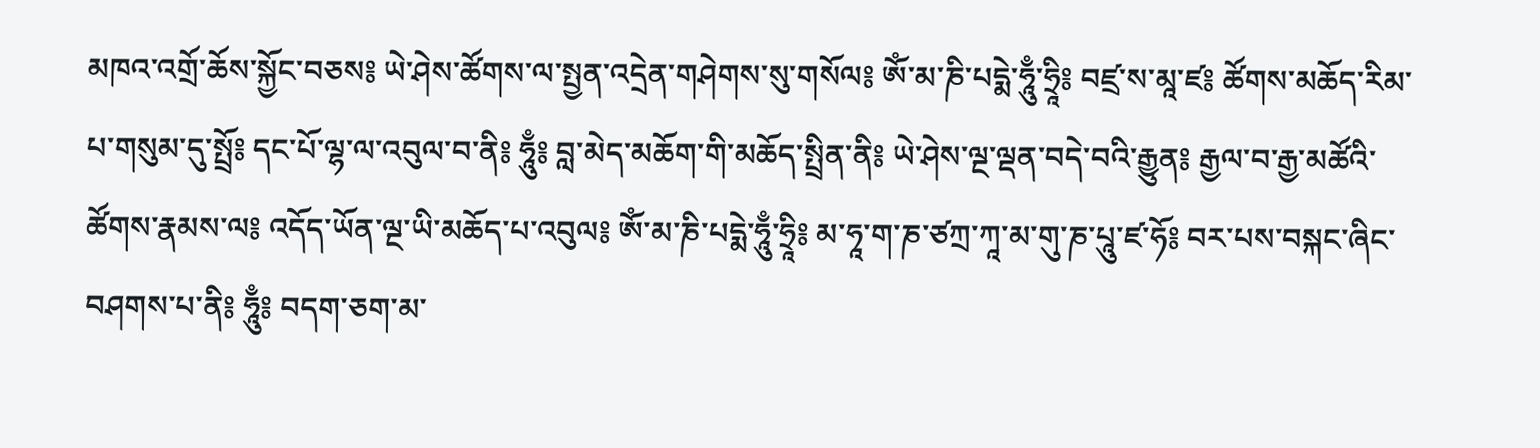མཁའ་འགྲོ་ཆོས་སྐྱོང་བཅས༔ ཡེ་ཤེས་ཚོགས་ལ་སྤྱན་འདྲེན་གཤེགས་སུ་གསོལ༔ ཨོཾ་མ་ཎི་པདྨེ་ཧཱུྃ་ཧྲཱི༔ བཛྲ་ས་མཱ་ཛ༔ ཚོགས་མཆོད་རིམ་པ་གསུམ་དུ་སྤྲོ༔ དང་པོ་ལྷ་ལ་འབུལ་བ་ནི༔ ཧཱུྃ༔ བླ་མེད་མཆོག་གི་མཆོད་སྤྲིན་ནི༔ ཡེ་ཤེས་ལྔ་ལྡན་བདེ་བའི་རྒྱུན༔ རྒྱལ་བ་རྒྱ་མཚོའི་ཚོགས་རྣམས་ལ༔ འདོད་ཡོན་ལྔ་ཡི་མཆོད་པ་འབུལ༔ ཨོཾ་མ་ཎི་པདྨེ་ཧཱུྃ་ཧྲཱི༔ མ་ཧཱ་ག་ཎ་ཙཀྲ་ཀཱ་མ་གུ་ཎ་པཱུ་ཛ་ཧོ༔ བར་པས་བསྐང་ཞིང་བཤགས་པ་ནི༔ ཧཱུྃ༔ བདག་ཅག་མ་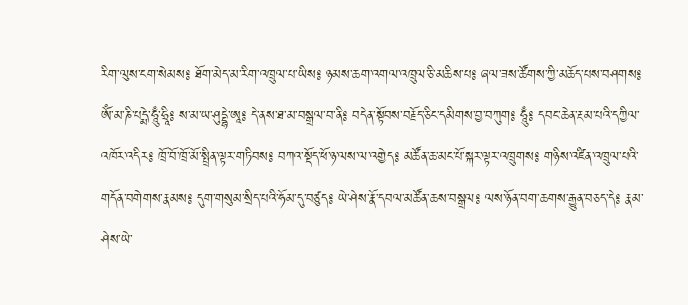རིག་ལུས་ངག་སེམས༔ ཐོག་མེད་མ་རིག་འཁྲུལ་པ་ཡིས༔ ཉམས་ཆག་འགལ་འཁྲུལ་ཅི་མཆིས་པ༔ ཞལ་ཟས་ཚོགས་ཀྱི་མཆོད་པས་བཤགས༔ ཨོཾ་མ་ཎི་པདྨེ་ཧཱུྃ་ཧྲཱི༔ ས་མ་ཡ་ཤུདྡྷེ་ཨཱ༔ དེ་ནས་ཐ་མ་བསྒྲལ་བ་ནི༔ བདེན་སྟོབས་བརྗོད་ཅིང་དམིགས་བྱ་བཀུག༔ ཧཱུྃ༔ དབང་ཆེན་རྔམ་པའི་དཀྱིལ་འཁོར་འདིར༔ ཁྲོ་བོ་ཁྲོ་མོ་སྤྲིན་ལྟར་གཏིབས༔ བཀའ་སྡོད་ཕོ་ཉ་ལས་ལ་འགྱེད༔ མཚོན་ཆ་མང་པོ་སྐར་ལྟར་འཁྲུགས༔ གཉིས་འཛིན་འཁྲུལ་པའི་གདོན་བགེགས་རྣམས༔ དུག་གསུམ་སྲིད་པའི་ཧོམ་དུ་བཙུད༔ ཡེ་ཤེས་རྣོ་དབལ་མཚོན་ཆས་བསྒྲལ༔ ལས་ཉོན་བག་ཆགས་རྒྱུན་བཅད་དེ༔ རྣམ་ཤེས་ཡེ་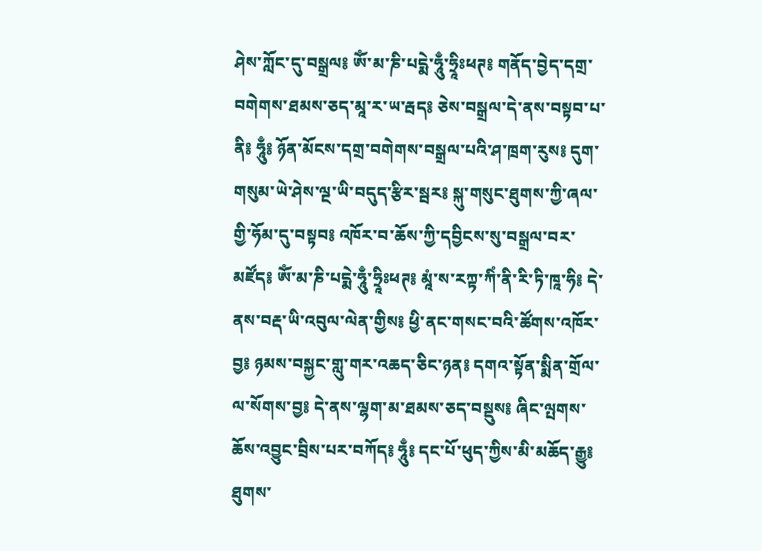ཤེས་ཀློང་དུ་བསྒྲལ༔ ཨོཾ་མ་ཎི་པདྨེ་ཧཱུྃ་ཧྲཱིཿཕཊ༔ གནོད་བྱེད་དགྲ་བགེགས་ཐམས་ཅད་མཱ་ར་ཡ་རྦད༔ ཅེས་བསྒྲལ་དེ་ནས་བསྟབ་པ་ནི༔ ཧཱུྃ༔ ཉོན་མོངས་དགྲ་བགེགས་བསྒྲལ་པའི་ཤ་ཁྲག་རུས༔ དུག་གསུམ་ཡེ་ཤེས་ལྔ་ཡི་བདུད་རྩིར་སྦར༔ སྐུ་གསུང་ཐུགས་ཀྱི་ཞལ་གྱི་ཧོམ་དུ་བསྟབ༔ འཁོར་བ་ཆོས་ཀྱི་དབྱིངས་སུ་བསྒྲལ་བར་མཛོད༔ ཨོཾ་མ་ཎི་པདྨེ་ཧཱུྃ་ཧྲཱིཿཕཊ༔ མཱཾ་ས་རཀྟ་ཀིཾ་ནི་རི་ཏི་ཁཱ་ཧི༔ དེ་ནས་བརྡ་ཡི་འབུལ་ལེན་གྱིས༔ ཕྱི་ནང་གསང་བའི་ཚོགས་འཁོར་བྱ༔ ཉམས་བསྐྱང་གླུ་གར་འཆད་ཅིང་ཉན༔ དགའ་སྟོན་སྨིན་གྲོལ་ལ་སོགས་བྱ༔ དེ་ནས་ལྷག་མ་ཐམས་ཅད་བསྡུས༔ ཞིང་ལྤགས་ཆོས་འབྱུང་བྲིས་པར་བཀོད༔ ཧཱུྃ༔ དང་པོ་ཕུད་ཀྱིས་མི་མཆོད་རྒྱུ༔ ཐུགས་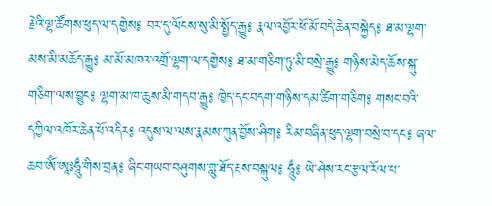རྗེའི་ལྷ་ཚོགས་ཕུད་ལ་དགྱེས༔ བར་དུ་ལོངས་སུ་མི་སྤྱོད་རྒྱུ༔ རྣལ་འབྱོར་ཕོ་མོ་བདེ་ཆེན་བསྐྱེད༔ ཐ་མ་ལྷག་མས་མི་མཆོད་རྒྱུ༔ མ་མོ་མཁའ་འགྲོ་ལྷག་ལ་དགྱེས༔ ཐ་མ་གཅིག་ཏུ་མི་བསྲེ་རྒྱུ༔ གཉིས་མེད་ཆོས་སྐུ་གཅིག་ལས་བྱུང༔ ལྷག་མ་ཁ་ཆུས་མི་གདབ་རྒྱུ༔ ཁྱེད་དང་བདག་གཉིས་དམ་ཚིག་གཅིག༔ གསང་བའི་དཀྱིལ་འཁོར་ཆེན་པོ་འདིར༔ འདུས་ལ་ལས་རྣམས་ཀུན་བྱོས་ཤིག༔ རིམ་བཞིན་ཕུད་ལྷག་བསྲེ་བ་དང༔ ཞལ་ཆབ་ཨོཾ་ཨཱཿཧཱུྃ་གིས་བྲན༔ ཞིང་གཡབ་བཤུགས་གླུ་ཐོད་རྔས་བསྐུལ༔ ཧཱུྃ༔ ཡེ་ཤེས་རང་རྩལ་རོལ་པ་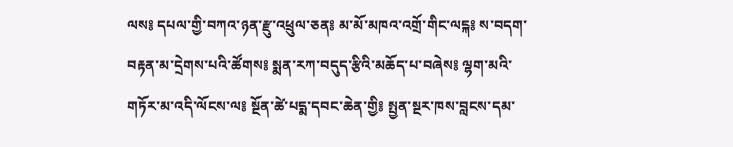ལས༔ དཔལ་གྱི་བཀའ་ཉན་རྫུ་འཕྲུལ་ཅན༔ མ་མོ་མཁའ་འགྲོ་གིང་ལངྐ༔ ས་བདག་བརྟན་མ་དྲེགས་པའི་ཚོགས༔ སྨན་རཀ་བདུད་རྩིའི་མཆོད་པ་བཞེས༔ ལྷག་མའི་གཏོར་མ་འདི་ལོངས་ལ༔ སྔོན་ཚེ་པདྨ་དབང་ཆེན་གྱི༔ སྤྱན་སྔར་ཁས་བླངས་དམ་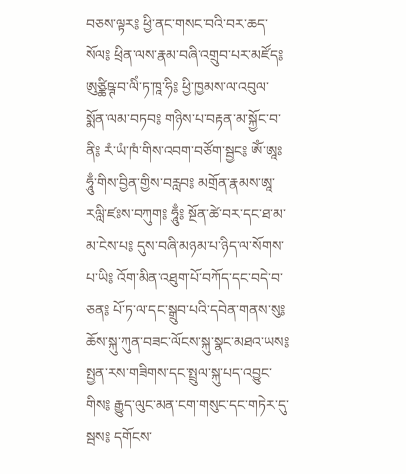བཅས་ལྟར༔ ཕྱི་ནང་གསང་བའི་བར་ཆད་སོལ༔ ཕྲིན་ལས་རྣམ་བཞི་འགྲུབ་པར་མཛོད༔ ཨུཙྪིཥྚ་བ་ལིཾ་ཏ་ཁཱ་ཧི༔ ཕྱི་ཁྱམས་ལ་འབུལ་སྨོན་ལམ་བཏབ༔ གཉིས་པ་བརྟན་མ་སྐྱོང་བ་ནི༔ རཾ་ཡཾ་ཁཾ་གིས་འབག་བཙོག་སྦྱང༔ ཨོཾ་ཨཱཿཧཱུྃ་གིས་བྱིན་གྱིས་བརླབ༔ མགྲོན་རྣམས་ཨཱ་རལླི་ཛཿས་བཀུག༔ ཧཱུྃ༔ སྔོན་ཚེ་བར་དང་ཐ་མ་མ་ངེས་པ༔ དུས་བཞི་མཉམ་པ་ཉིད་ལ་སོགས་པ་ཡི༔ འོག་མིན་འཐུག་པོ་བཀོད་དང་བདེ་བ་ཅན༔ པོ་ཏ་ལ་དང་སྒྲུབ་པའི་དབེན་གནས་སུ༔ ཆོས་སྐུ་ཀུན་བཟང་ལོངས་སྐུ་སྣང་མཐའ་ཡས༔ སྤྱན་རས་གཟིགས་དང་སྤྲུལ་སྐུ་པད་འབྱུང་གིས༔ རྒྱུད་ལུང་མན་ངག་གསུང་དང་གཏེར་དུ་སྦས༔ དགོངས་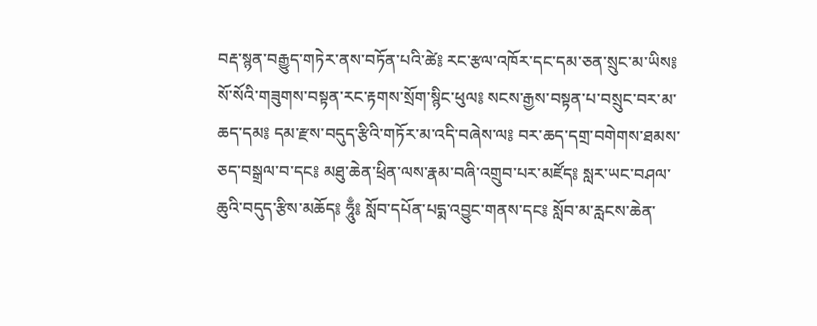བརྡ་སྙན་བརྒྱུད་གཏེར་ནས་བཏོན་པའི་ཚེ༔ རང་རྩལ་འཁོར་དང་དམ་ཅན་སྲུང་མ་ཡིས༔ སོ་སོའི་གཟུགས་བསྟན་རང་རྟགས་སྲོག་སྙིང་ཕུལ༔ སངས་རྒྱས་བསྟན་པ་བསྲུང་བར་མ་ཆད་དམ༔ དམ་རྫས་བདུད་རྩིའི་གཏོར་མ་འདི་བཞེས་ལ༔ བར་ཆད་དགྲ་བགེགས་ཐམས་ཅད་བསྒྲལ་བ་དང༔ མཐུ་ཆེན་ཕྲིན་ལས་རྣམ་བཞི་འགྲུབ་པར་མཛོད༔ སླར་ཡང་བཤལ་ཆུའི་བདུད་རྩིས་མཆོད༔ ཧཱུྃ༔ སློབ་དཔོན་པདྨ་འབྱུང་གནས་དང༔ སློབ་མ་རླངས་ཆེན་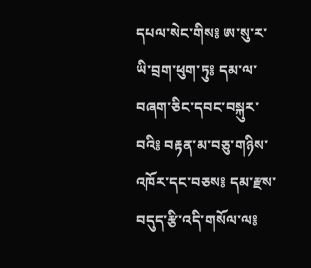དཔལ་སེང་གིས༔ ཨ་སུ་ར་ཡི་བྲག་ཕུག་ཏུ༔ དམ་ལ་བཞག་ཅིང་དབང་བསྐུར་བའི༔ བརྟན་མ་བཅུ་གཉིས་འཁོར་དང་བཅས༔ དམ་རྫས་བདུད་རྩི་འདི་གསོལ་ལ༔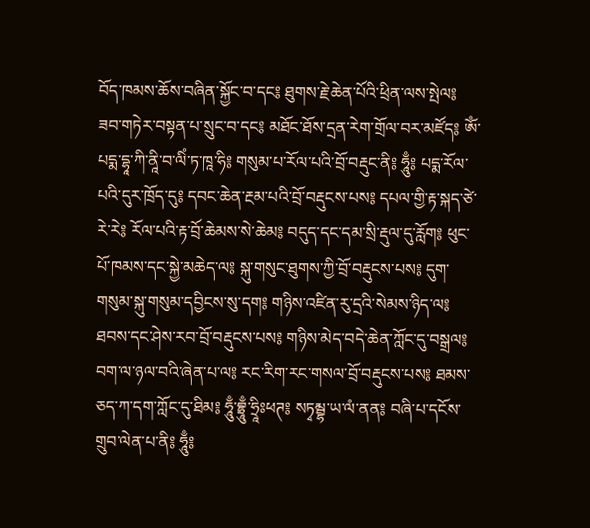བོད་ཁམས་ཆོས་བཞིན་སྐྱོང་བ་དང༔ ཐུགས་རྗེ་ཆེན་པོའི་ཕྲིན་ལས་སྤེལ༔ ཟབ་གཏེར་བསྟན་པ་སྲུང་བ་དང༔ མཐོང་ཐོས་དྲན་རེག་གྲོལ་བར་མཛོད༔ ཨོཾ་པདྨ་དྷཱ་ཀི་ནཱི་བ་ལིཾ་ཏ་ཁཱ་ཧི༔ གསུམ་པ་རོལ་པའི་བྲོ་བརྡུང་ནི༔ ཧཱུྃ༔ པདྨ་རོལ་པའི་དུར་ཁྲོད་དུ༔ དབང་ཆེན་རྔམ་པའི་བྲོ་བརྡུངས་པས༔ དཔལ་གྱི་རྟ་སྐད་ཙེ་རེ་རེ༔ རོལ་པའི་རྟ་བྲོ་ཆེམས་སེ་ཆེམ༔ བདུད་དང་དམ་སྲི་རྡུལ་དུ་རློག༔ ཕུང་པོ་ཁམས་དང་སྐྱེ་མཆེད་ལ༔ སྐུ་གསུང་ཐུགས་ཀྱི་བྲོ་བརྡུངས་པས༔ དུག་གསུམ་སྐུ་གསུམ་དབྱིངས་སུ་དག༔ གཉིས་འཛིན་རུ་དྲའི་སེམས་ཉིད་ལ༔ ཐབས་དང་ཤེས་རབ་བྲོ་བརྡུངས་པས༔ གཉིས་མེད་བདེ་ཆེན་ཀློང་དུ་བསྒྲལ༔ བག་ལ་ཉལ་བའི་ཞེན་པ་ལ༔ རང་རིག་རང་གསལ་བྲོ་བརྡུངས་པས༔ ཐམས་ཅད་ཀ་དག་ཀློང་དུ་ཐིམ༔ ཧཱུྃ་བྷྲཱུྃ་ཧྲཱིཿཕཊ༔ སཏྭམྦྷ་ཡ་ལཾ་ནན༔ བཞི་པ་དངོས་གྲུབ་ལེན་པ་ནི༔ ཧཱུྃ༔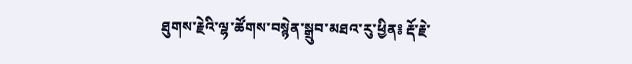ཐུགས་རྗེའི་ལྷ་ཚོགས་བསྙེན་སྒྲུབ་མཐའ་རུ་ཕྱིན༔ རྡོ་རྗེ་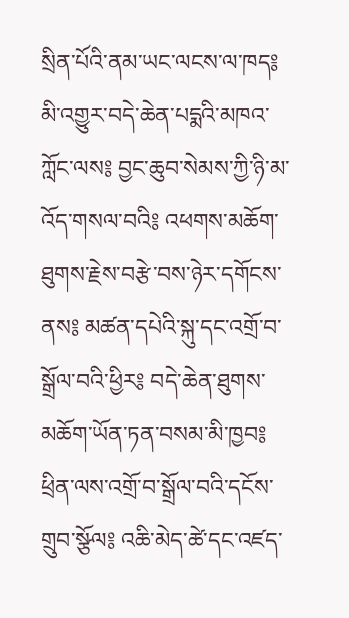སྲིན་པོའི་ནམ་ཡང་ལངས་ལ་ཁད༔ མི་འགྱུར་བདེ་ཆེན་པདྨའི་མཁའ་ཀློང་ལས༔ བྱང་ཆུབ་སེམས་ཀྱི་ཉི་མ་འོད་གསལ་བའི༔ འཕགས་མཆོག་ཐུགས་རྗེས་བརྩེ་བས་ཉེར་དགོངས་ནས༔ མཚན་དཔེའི་སྐུ་དང་འགྲོ་བ་སྒྲོལ་བའི་ཕྱིར༔ བདེ་ཆེན་ཐུགས་མཆོག་ཡོན་ཏན་བསམ་མི་ཁྱབ༔ ཕྲིན་ལས་འགྲོ་བ་སྒྲོལ་བའི་དངོས་གྲུབ་སྩོལ༔ འཆི་མེད་ཚེ་དང་འཛད་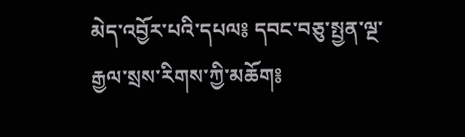མེད་འབྱོར་པའི་དཔལ༔ དབང་བཅུ་སྤྱན་ལྔ་རྒྱལ་སྲས་རིགས་ཀྱི་མཆོག༔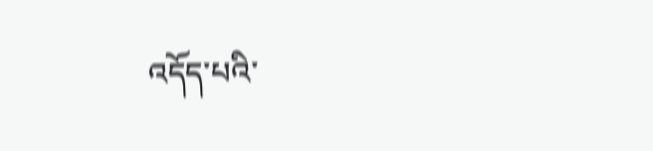འདོད་པའི་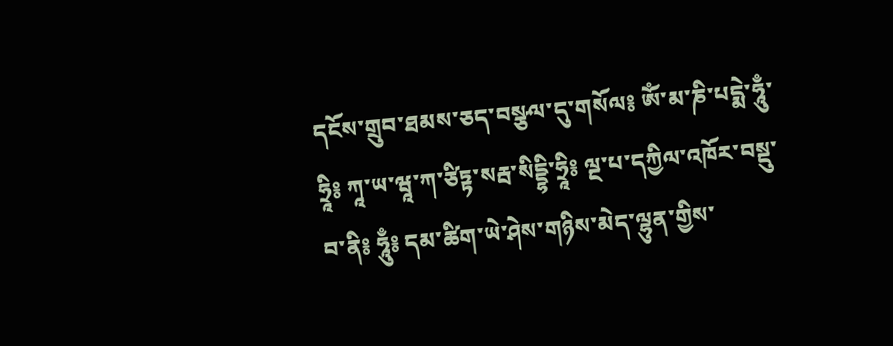དངོས་གྲུབ་ཐམས་ཅད་བསྩལ་དུ་གསོལ༔ ཨོཾ་མ་ཎི་པདྨེ་ཧཱུྃ་ཧྲཱི༔ ཀཱ་ཡ་ཝཱ་ཀ་ཙིཏྟ་སརྦ་སིདྡྷི་ཧྲཱི༔ ལྔ་པ་དཀྱིལ་འཁོར་བསྡུ་བ་ནི༔ ཧཱུྃ༔ དམ་ཚིག་ཡེ་ཤེས་གཉིས་མེད་ལྷུན་གྱིས་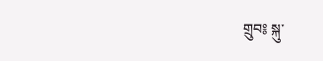གྲུབ༔ སྐུ་